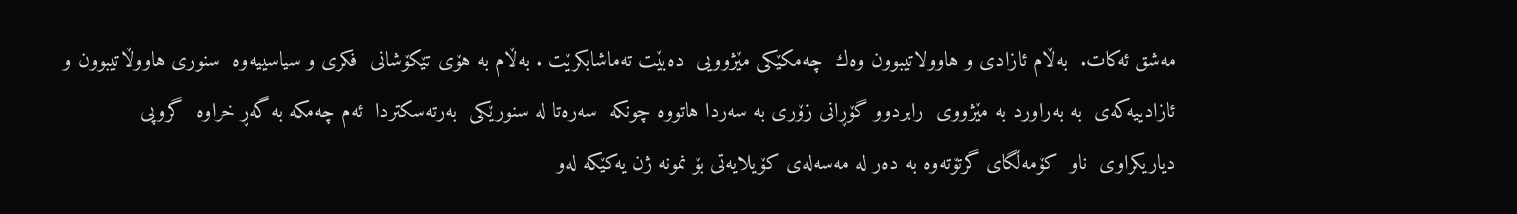مه‌شق ئه‌كات.  به‌ڵام ئازادی و هاوولاتیبوون وه‌ك  چه‌مكێكی مێژوویی  ده‌بێت ته‌ماشابكرێت . به‌ڵام به‌ هۆی تێكۆشانی  فكری و سیاسییه‌وه‌  سنوری هاووڵاتیبوون و ئازادییه‌كه‌ی  به‌ به‌راورد به‌ مێژووی  رابردوو گۆڕانی زۆری به‌ سه‌ردا هاتووه‌ چونكه‌  سه‌ره‌تا له‌ سنورێكی  به‌رته‌سكتردا  ئه‌م چه‌مكه‌ به‌ گه‌ڕ خراوه‌  گروپی دیاریكراوی  ناو  كۆمه‌ڵگای گرتۆته‌وه‌ به‌ ده‌ر له‌ مه‌سه‌له‌ی كۆیلایه‌تی بۆ نمونه‌ ژن یه‌كێكه‌ له‌و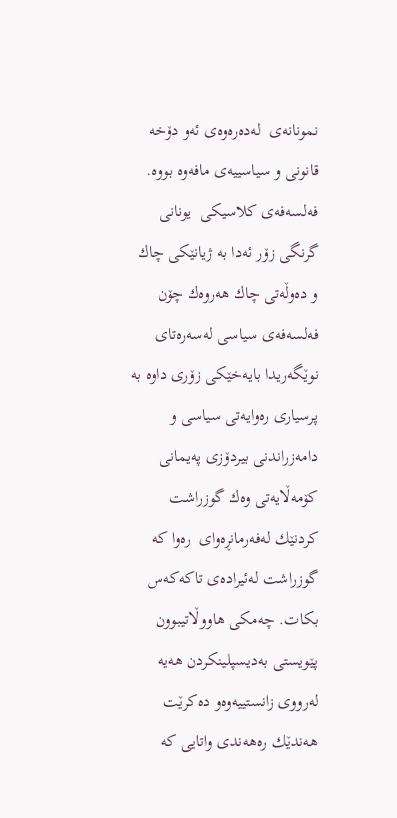نمونانه‌ی  له‌ده‌ره‌وه‌ی ئه‌و دۆخه‌ قانونی و سیاسییه‌ی مافه‌وه‌ بووه‌. فه‌لسه‌فه‌ی كلاسیكی  یونانی  گرنگی زۆر ئه‌دا به‌ ژیانێكی چاك و ده‌وڵه‌تی چاك هه‌روه‌ك چۆن فه‌لسه‌فه‌ی سیاسی له‌سه‌ره‌تای نوێگه‌ریدا بایه‌خێكی زۆری داوه‌ به‌ پرسیاری ره‌وایه‌تی سیاسی و  دامه‌زراندنی بیردۆزی په‌یمانی كۆمه‌ڵایه‌تی وه‌ك گوزراشت كردنێك له‌فه‌رمانڕه‌وای  ره‌وا كه‌ گوزراشت له‌ئیراده‌ی تاكه‌كه‌س بكات. چه‌مكی هاووڵاتیبوون پێویستی به‌دیسپلینكردن هه‌یه‌ له‌رووی زانستییه‌وه‌و ده‌كرێت هه‌ندێك ره‌هه‌ندی واتایی كه‌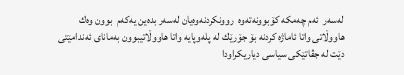له‌سه‌ر  ئه‌م چه‌مكه‌ كۆبوونه‌ته‌وه‌  روونكردنه‌وه‌یان له‌سه‌ر بده‌ین یه‌كه‌م  بوون وه‌ك هاووڵاتی واتا ئاماژه‌ كردنه‌ بۆ جۆرێك له‌ پله‌وپایه‌ واتا هاووڵاتیبوون به‌مانای ئه‌ندامێتی دێت له‌ جڤاتێكی سیاسی دیاریكراودا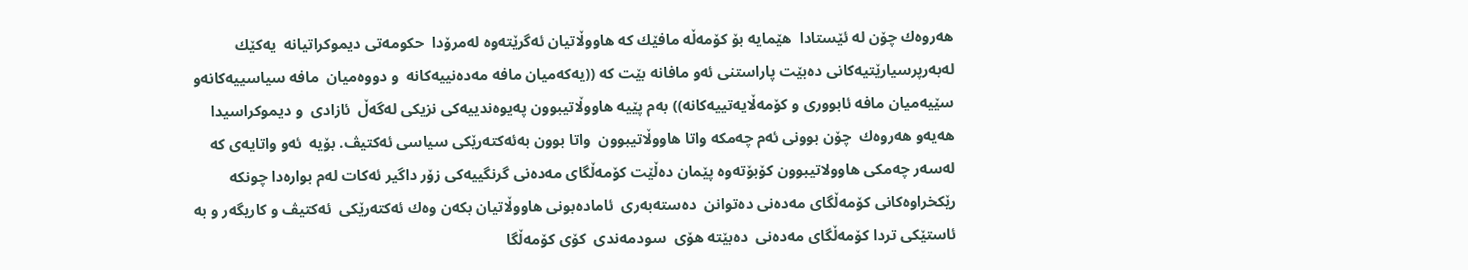هه‌روه‌ك چۆن له‌ ئێستادا  هێمایه‌ بۆ كۆمه‌ڵه‌ مافێك كه‌ هاووڵاتیان ئه‌گرێته‌وه‌ له‌مرۆدا  حكومه‌تی دیموكراتیانه‌  یه‌كێك له‌به‌رپرسیارێتیه‌كانی ده‌بێت پاراستنی ئه‌و مافانه‌ بێت كه‌ ((یه‌كه‌میان مافه‌ مه‌ده‌نییه‌كانه‌  و دووه‌میان  مافه‌ سیاسییه‌كانه‌و  سێیه‌میان مافه‌ ئابووری و كۆمه‌ڵایه‌تییه‌كانه‌)) به‌م پێیه‌ هاووڵاتیبوون په‌یوه‌ندییه‌كی نزیكی له‌گه‌ڵ  ئازادی  و دیموكراسیدا هه‌یه‌و هه‌روه‌ك  چۆن بوونی ئه‌م چه‌مكه‌ واتا هاووڵاتیبوون  واتا بوون به‌ئه‌كته‌رێكی سیاسی ئه‌كتیڤ. بۆیه‌  ئه‌و واتایه‌ی كه‌ له‌سه‌ر چه‌مكی هاوولاتیبوون كۆبۆته‌وه‌ پێمان ده‌ڵێت كۆمه‌ڵگای مه‌ده‌نی گرنگییه‌كی زۆر داگیر ئه‌كات له‌م بواره‌دا چونكه‌ رێكخراوه‌كانی كۆمه‌ڵگای مه‌ده‌نی ده‌توانن  ده‌سته‌به‌ری  ئاماده‌بونی هاووڵاتیان بكه‌ن وه‌ك ئه‌كته‌رێكی  ئه‌كتیڤ و كاریگه‌ر و به‌ ئاستێكی تردا كۆمه‌ڵگای مه‌ده‌نی  ده‌بێته‌ هۆی  سودمه‌ندی  كۆی كۆمه‌ڵگا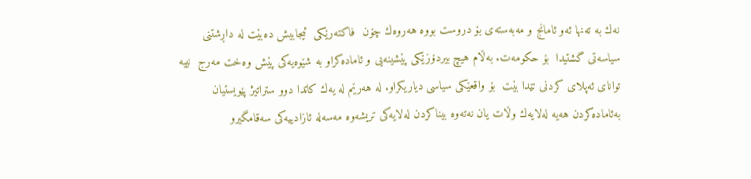نه‌ك به‌ ته‌نها ئه‌و ئامانج و مه‌به‌سته‌ی بۆ دروست بووه‌ هه‌روه‌ك چۆن  فاكته‌رێكی  ئیجابیش ده‌بێت له‌ داڕشتنی سیاسه‌تی گشتیدا  بۆ حكومه‌ت. به‌ڵام هیچ بیردۆزێكی پێشینه‌یی و ئاماده‌كراو به‌ شێوه‌یه‌كی پێش وه‌خت مه‌رج  نییه‌ توانای ئه‌پلای كردنی تێدا بێت  بۆ واقعێكی سیاسی دیاریكراو. له‌ هه‌رێم له‌ یه‌ك كاتدا دوو ستراتیژ پێویستیان به‌ئاماده‌كردن هه‌یه‌ له‌لایه‌ك وڵات یان نه‌ته‌وه‌ بیناكردن له‌لایه‌كی تریشه‌وه‌ مه‌سه‌له‌ ئازادییه‌كی سه‌قامگیرو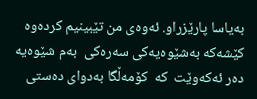به‌یاسا پارێزراو. ئه‌وه‌ی من تێبینیم كرده‌وه‌ كێشه‌كه‌ به‌شێوه‌یه‌كی سه‌ره‌كی  به‌م شێوه‌یه‌ ده‌ر ئه‌كه‌وێت  كه‌  كۆمه‌ڵگا به‌دوای ده‌ستی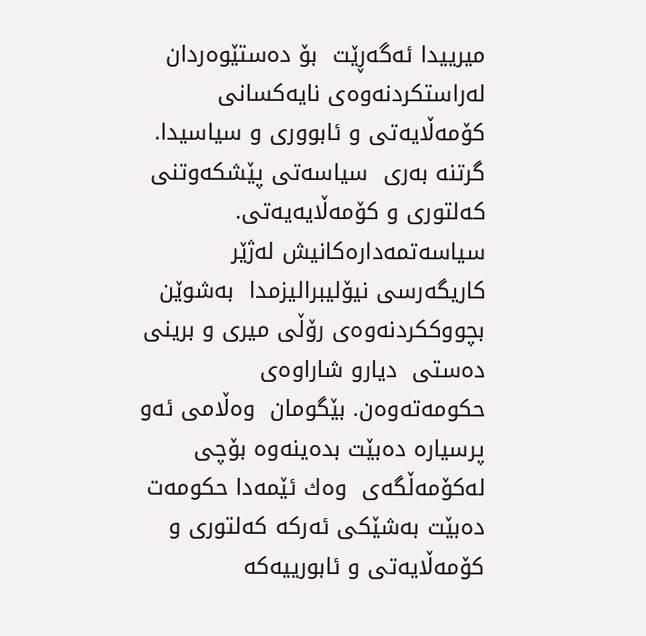میرییدا ئه‌گه‌ڕێت  بۆ ده‌ستێوه‌ردان له‌راستكردنه‌وه‌ی نایه‌كسانی كۆمه‌ڵایه‌تی و ئابووری و سیاسیدا.  گرتنه‌ به‌ری  سیاسه‌تی پێشكه‌وتنی كه‌لتوری و كۆمه‌ڵایه‌یه‌تی.  سیاسه‌تمه‌داره‌كانیش له‌ژێر كاریگه‌رسی نیۆلیبرالیزمدا  به‌شوێن بچووككردنه‌وه‌ی رۆڵی میری و برینی ده‌ستی  دیارو شاراوه‌ی حكومه‌ته‌وه‌ن. بێگومان  وه‌ڵامی ئه‌و پرسیاره‌ ده‌بێت بده‌ینه‌وه‌ بۆچی له‌كۆمه‌ڵگه‌ی  وه‌ك ئێمه‌دا حكومه‌ت ده‌بێت به‌شێكی ئه‌ركه‌ كه‌لتوری و كۆمه‌ڵایه‌تی و ئابورییه‌كه‌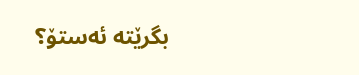بگرێته‌ ئه‌ستۆ؟